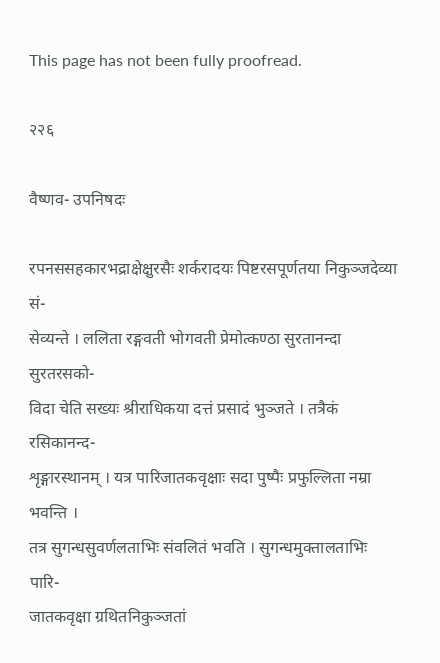This page has not been fully proofread.

२२६

वैष्णव- उपनिषदः

रपनससहकारभद्राक्षेक्षुरसैः शर्करादयः पिष्टरसपूर्णतया निकुञ्जदेव्या सं-
सेव्यन्ते । ललिता रङ्गवती भोगवती प्रेमोत्कण्ठा सुरतानन्दा सुरतरसको-
विदा चेति सख्यः श्रीराधिकया दत्तं प्रसादं भुञ्जते । तत्रैकं रसिकानन्द-
शृङ्गारस्थानम् । यत्र पारिजातकवृक्षाः सदा पुष्पैः प्रफुल्लिता नम्रा भवन्ति ।
तत्र सुगन्धसुवर्णलताभिः संवलितं भवति । सुगन्धमुक्तालताभिः पारि-
जातकवृक्षा ग्रथितनिकुञ्जतां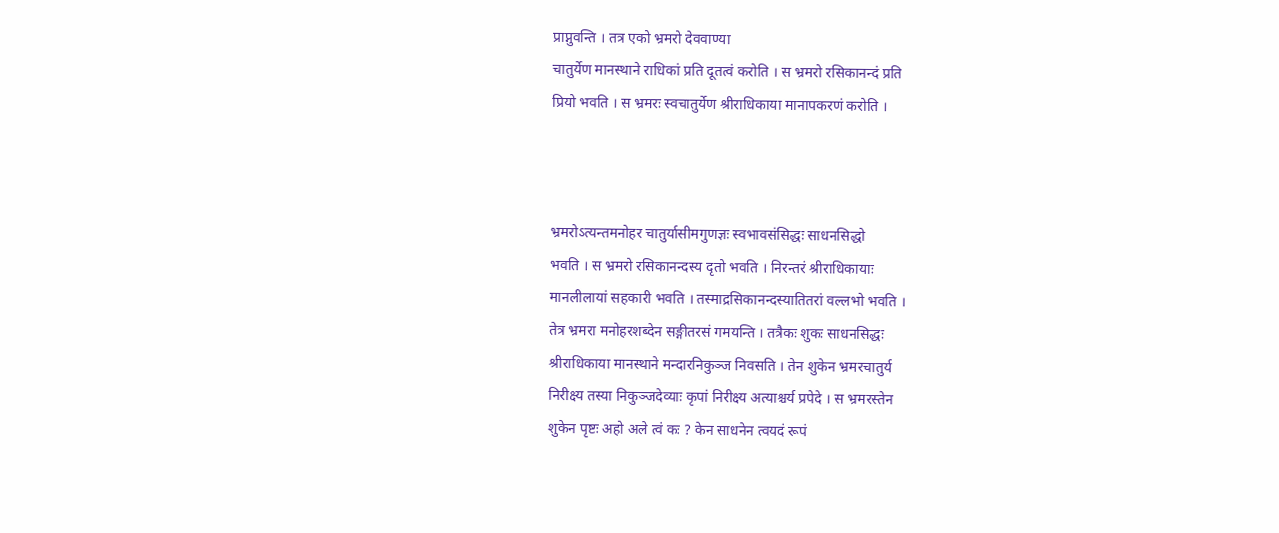प्राप्नुवन्ति । तत्र एको भ्रमरो देववाण्या
चातुर्येण मानस्थाने राधिकां प्रति दूतत्वं करोति । स भ्रमरो रसिकानन्दं प्रति
प्रियो भवति । स भ्रमरः स्वचातुर्येण श्रीराधिकाया मानापकरणं करोति ।



भ्रमरोऽत्यन्तमनोहर चातुर्यासीमगुणज्ञः स्वभावसंसिद्धः साधनसिद्धो
भवति । स भ्रमरो रसिकानन्दस्य दृतो भवति । निरन्तरं श्रीराधिकायाः
मानलीलायां सहकारी भवति । तस्माद्रसिकानन्दस्यातितरां वल्लभो भवति ।
तेत्र भ्रमरा मनोहरशब्देन सङ्गीतरसं गमयन्ति । तत्रैकः शुकः साधनसिद्धः
श्रीराधिकाया मानस्थाने मन्दारनिकुञ्ज निवसति । तेन शुकेन भ्रमरचातुर्य
निरीक्ष्य तस्या निकुञ्जदेव्याः कृपां निरीक्ष्य अत्याश्चर्य प्रपेदे । स भ्रमरस्तेन
शुकेन पृष्टः अहो अले त्वं कः ? केन साधनेन त्वयदं रूपं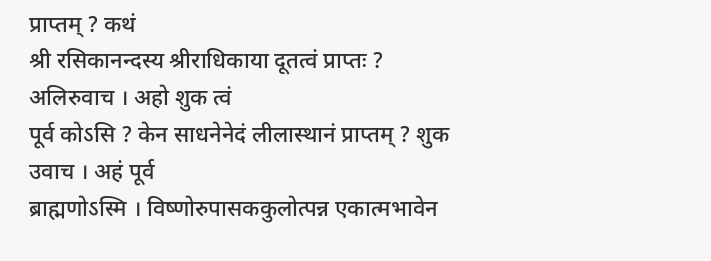प्राप्तम् ? कथं
श्री रसिकानन्दस्य श्रीराधिकाया दूतत्वं प्राप्तः ? अलिरुवाच । अहो शुक त्वं
पूर्व कोऽसि ? केन साधनेनेदं लीलास्थानं प्राप्तम् ? शुक उवाच । अहं पूर्व
ब्राह्मणोऽस्मि । विष्णोरुपासककुलोत्पन्न एकात्मभावेन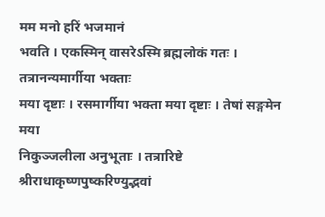मम मनो हरिं भजमानं
भवति । एकस्मिन् वासरेऽस्मि ब्रह्मलोकं गतः । तत्रानन्यमार्गीया भक्ताः
मया दृष्टाः । रसमार्गीया भक्ता मया दृष्टाः । तेषां सङ्गमेन मया
निकुञ्जलीला अनुभूताः । तत्रारिष्टे श्रीराधाकृष्णपुष्करिण्युद्भवां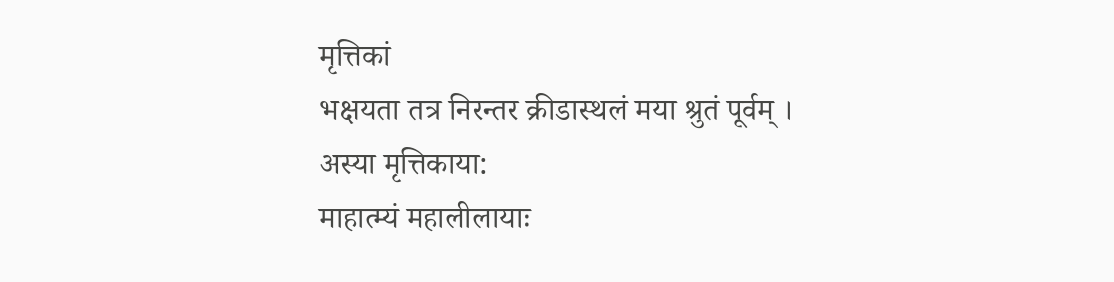मृत्तिकां
भक्षयता तत्र निरन्तर क्रीडास्थलं मया श्रुतं पूर्वम् । अस्या मृत्तिकाया:
माहात्म्यं महालीलायाः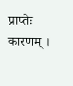प्राप्तेः कारणम् ।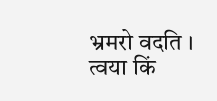भ्रमरो वदति । त्वया किं